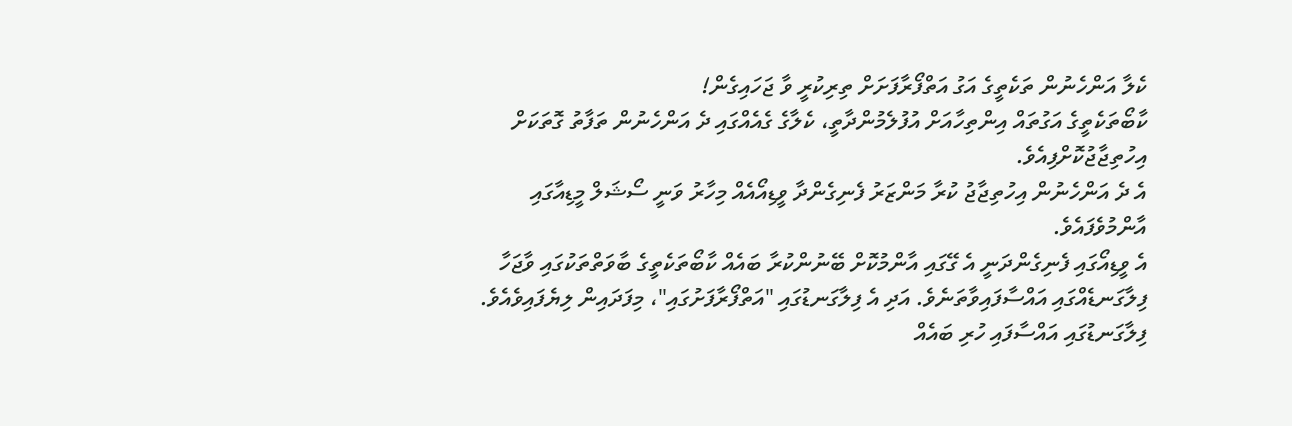ކެލާ އަންހެނުން ތަކެތީގެ އަގު އަތްފޯރާފަށަށް ތިރިކުރީ ވާ ޖަހައިގެން!
ކާބޯތަކެތީގެ އަގުތައް އިންތިހާއަށް އުފުލެމުންދާތީ، ކެލާގެ ގެއެއްގައި ދެ އަންހެނުން ތަފާތު ގޮތަކަށް އިހުތިޖާޖުކޮށްފިއެވެ.
އެ ދެ އަންހެނުން އިހުތިޖާޖު ކުރާ މަންޒަރު ފެނިގެންދާ ވީޑިއޯއެއް މިހާރު ވަނީ ސޯޝަލް މީޑިއާގައި އާންމުވެފައެވެ.
އެ ވީޑިއޯގައި ފެނިގެންދަނީ އެ ގޭގައި އާންމުކޮށް ބޭނުންކުރާ ބައެއް ކާބޯތަކެތީގެ ބާވަތްތަކުގައި ވާޖަހާ ފިލާގަނޑެއްގައި އައްސާފައިވާތަނެވެ. އަދި އެ ފިލާގަނޑުގައި "އަތްފޯރާފަށުގައި"، މިފަދައިން ލިޔެފައިވެއެވެ.
ފިލާގަނޑުގައި އައްސާފައި ހުރި ބައެއް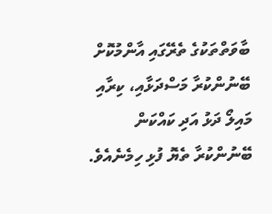ބާވަތްތަކުގެ ތެރޭގައި އާންމުކޮށް ބޭނުންކުރާ މަސްދަޅާއި، ކިރާއި މައިލޯ ދަޅު އަދި ކައްކަން ބޭނުންކުރާ ތެޔޮ ފުޅި ހިމެނެއެވެ.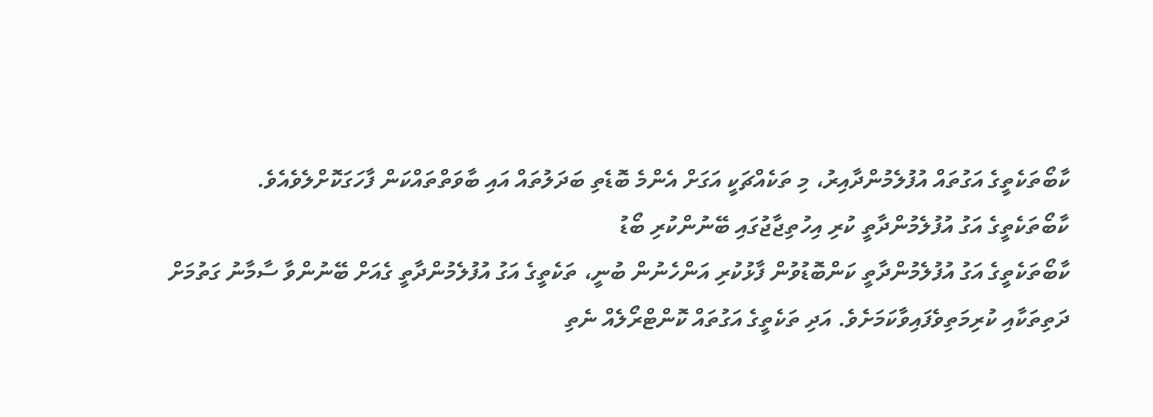ކާބޯތަކެތީގެ އަގުތައް އުފުލެމުންދާއިރު، މި ތަކެއްޗަކީ އަގަށް އެންމެ ބޮޑެތި ބަދަލުތައް އައި ބާވަތްތައްކަން ފާހަގަކޮށްލެވެއެވެ.
ކާބޯތަކެތީގެ އަގު އުފުލެމުންދާތީ ކުރި އިހުތިޖާޖުގައި ބޭނުންކުރި ބޯޑު
ކާބޯތަކެތީގެ އަގު އުފުލެމުންދާތީ ކަންބޮޑުވުން ފާޅުކުރި އަންހެނުން ބުނީ، ތަކެތީގެ އަގު އުފުލެމުންދާތީ ގެއަށް ބޭނުންވާ ސާމާނު ގަތުމަށް ދަތިތަކާއި ކުރިމަތިވެފައިވާކަމަށެވެ. އަދި ތަކެތީގެ އަގުތައް ކޮންޓްރޯލެއް ނެތި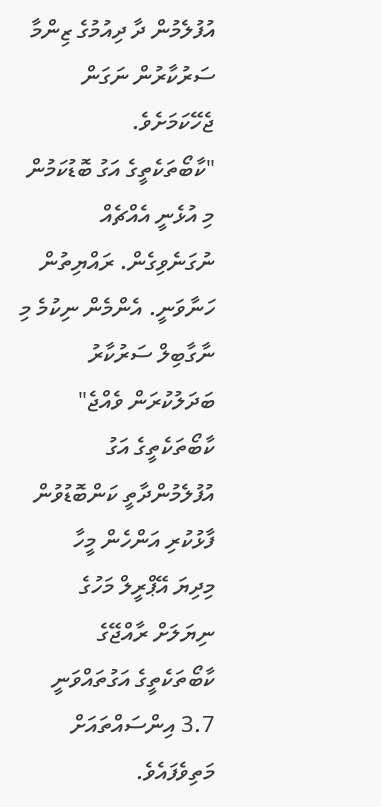އުފުލެމުން ދާ ދިއުމުގެ ޒިންމާ ސަރުކާރުން ނަގަން ޖެހޭކަމަށެވެ.
"ކާބޯތަކެތީގެ އަގު ބޮޑުކަމުން މި އުޅެނީ އެއްޗެއް ނުގަނެވިގެން. ރައްޔިތުން ހަނާވަނީ. އެންމެން ނިކުމެ މި ނާގާބިލް ސަރުކާރު ބަދަލުކުރަން ވެއްޖެ"
ކާބޯތަކެތީގެ އަގު އުފުލެމުންދާތީ ކަންބޮޑުވުން ފާޅުކުރި އަންހެން މީހާ
މިދިޔަ އޭޕްރީލް މަހުގެ ނިޔަލަށް ރާއްޖޭގެ ކާބޯތަކެތީގެ އަގުތައްވަނީ 3.7 އިންސައްތައަށް މަތިވެފައެވެ.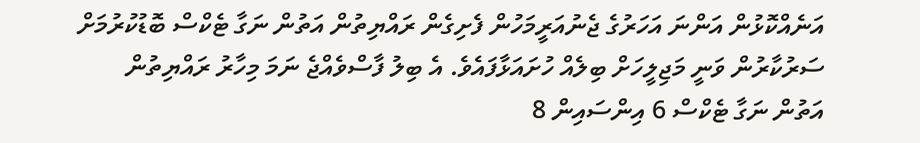އަނެއްކޮޅުން އަންނަ އަހަރުގެ ޖެނުއަރީމަހުން ފެށިގެން ރައްޔިތުން އަތުން ނަގާ ޓެކްސް ބޮޑުކުރުމަށް ސަރުކާރުން ވަނީ މަޖިލީހަށް ބިލެއް ހުށައަޅާފައެވެ. އެ ބިލު ފާސްވެއްޖެ ނަމަ މިހާރު ރައްޔިތުން އަތުން ނަގާ ޓެކްސް 6 އިންސައިން 8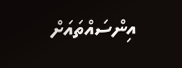އިންސައްތައަށް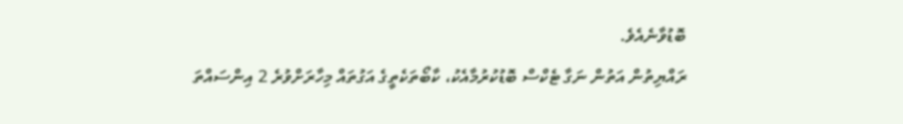ބޮޑުވާނެއެވެ.
ރައްޔިތުން އަތުން ނަގާ ޓެކްސް ބޮޑުކުރުމާއެކު، ކާބޯތަކެތީގެ އަގުތައް މިހާރަށްވުރެ 2 އިންސައްތަ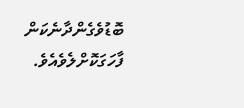ބޮޑުވެގެންދާނެކަން ފާހަގަކޮށްލެވެއެވެ.